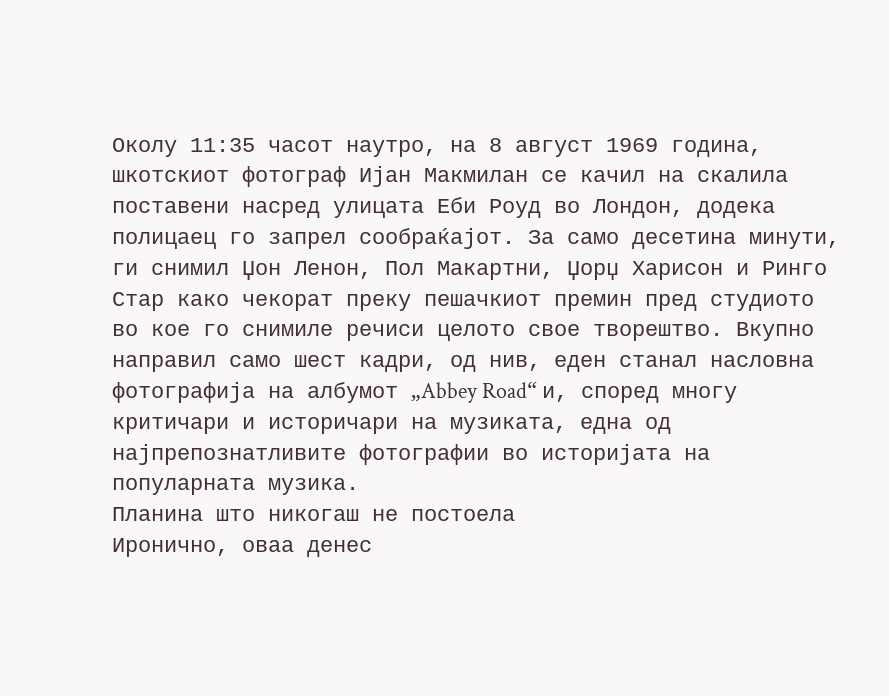Околу 11:35 часот наутро, на 8 август 1969 година, шкотскиот фотограф Ијан Макмилан се качил на скалила поставени насред улицата Еби Роуд во Лондон, додека полицаец го запрел сообраќајот. За само десетина минути, ги снимил Џон Ленон, Пол Макартни, Џорџ Харисон и Ринго Стар како чекорат преку пешачкиот премин пред студиото во кое го снимиле речиси целото свое творештво. Вкупно направил само шест кадри, од нив, еден станал насловна фотографија на албумот „Abbey Road“ и, според многу критичари и историчари на музиката, една од најпрепознатливите фотографии во историјата на популарната музика.
Планина што никогаш не постоела
Иронично, оваа денес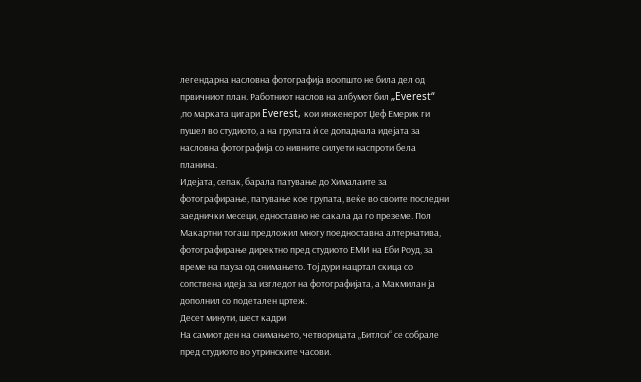легендарна насловна фотографија воопшто не била дел од првичниот план. Работниот наслов на албумот бил „Everest“ ,по марката цигари Everest, кои инженерот Џеф Емерик ги пушел во студиото, а на групата ѝ се допаднала идејата за насловна фотографија со нивните силуети наспроти бела планина.
Идејата, сепак, барала патување до Хималаите за фотографирање, патување кое групата, веќе во своите последни заеднички месеци, едноставно не сакала да го преземе. Пол Макартни тогаш предложил многу поедноставна алтернатива, фотографирање директно пред студиото ЕМИ на Еби Роуд, за време на пауза од снимањето. Тој дури нацртал скица со сопствена идеја за изгледот на фотографијата, а Макмилан ја дополнил со подетален цртеж.
Десет минути, шест кадри
На самиот ден на снимањето, четворицата „Битлси“ се собрале пред студиото во утринските часови.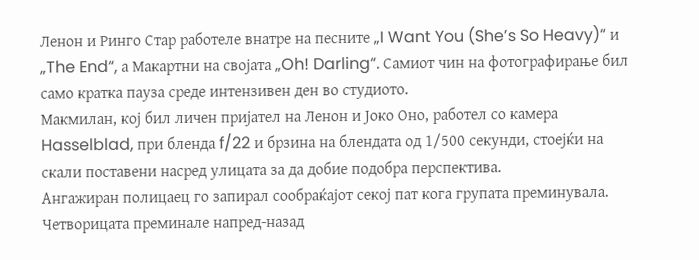Ленон и Ринго Стар работеле внатре на песните „I Want You (She’s So Heavy)“ и „The End“, а Макартни на својата „Oh! Darling“. Самиот чин на фотографирање бил само кратка пауза среде интензивен ден во студиото.
Макмилан, кој бил личен пријател на Ленон и Јоко Оно, работел со камера Hasselblad, при бленда f/22 и брзина на блендата од 1/500 секунди, стоејќи на скали поставени насред улицата за да добие подобра перспектива.
Ангажиран полицаец го запирал сообраќајот секој пат кога групата преминувала. Четворицата преминале напред-назад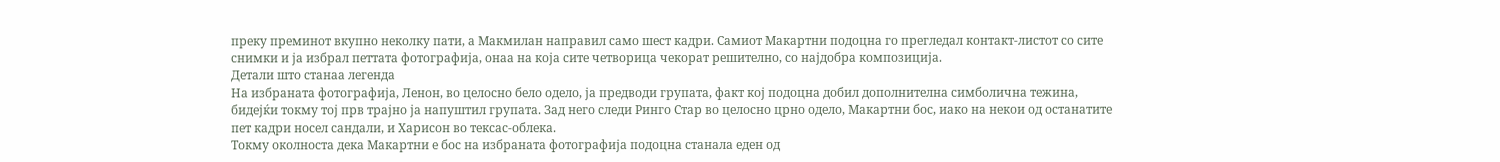преку преминот вкупно неколку пати, а Макмилан направил само шест кадри. Самиот Макартни подоцна го прегледал контакт-листот со сите снимки и ја избрал петтата фотографија, онаа на која сите четворица чекорат решително, со најдобра композиција.
Детали што станаа легенда
На избраната фотографија, Ленон, во целосно бело одело, ја предводи групата, факт кој подоцна добил дополнителна симболична тежина, бидејќи токму тој прв трајно ја напуштил групата. Зад него следи Ринго Стар во целосно црно одело, Макартни бос, иако на некои од останатите пет кадри носел сандали, и Харисон во тексас-облека.
Токму околноста дека Макартни е бос на избраната фотографија подоцна станала еден од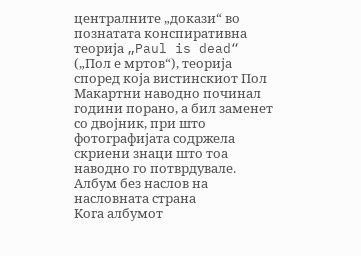централните „докази“ во познатата конспиративна теорија „Paul is dead“ („Пол е мртов“), теорија според која вистинскиот Пол Макартни наводно починал години порано, а бил заменет со двојник, при што фотографијата содржела скриени знаци што тоа наводно го потврдувале.
Албум без наслов на насловната страна
Кога албумот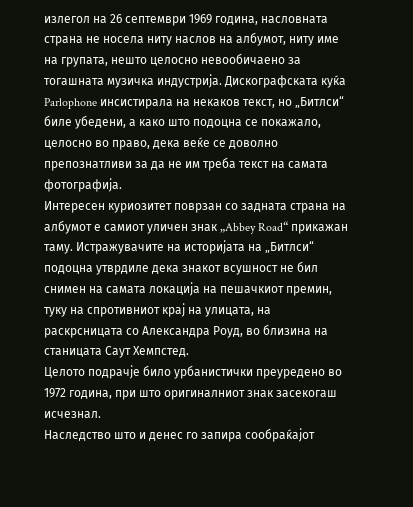излегол на 26 септември 1969 година, насловната страна не носела ниту наслов на албумот, ниту име на групата, нешто целосно невообичаено за тогашната музичка индустрија. Дискографската куќа Parlophone инсистирала на некаков текст, но „Битлси“ биле убедени, а како што подоцна се покажало, целосно во право, дека веќе се доволно препознатливи за да не им треба текст на самата фотографија.
Интересен куриозитет поврзан со задната страна на албумот е самиот уличен знак „Abbey Road“ прикажан таму. Истражувачите на историјата на „Битлси“ подоцна утврдиле дека знакот всушност не бил снимен на самата локација на пешачкиот премин, туку на спротивниот крај на улицата, на раскрсницата со Александра Роуд, во близина на станицата Саут Хемпстед.
Целото подрачје било урбанистички преуредено во 1972 година, при што оригиналниот знак засекогаш исчезнал.
Наследство што и денес го запира сообраќајот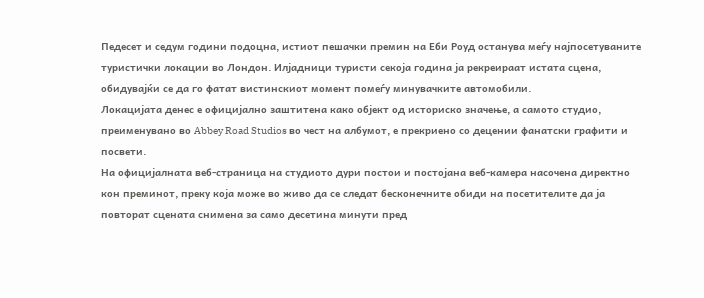Педесет и седум години подоцна, истиот пешачки премин на Еби Роуд останува меѓу најпосетуваните туристички локации во Лондон. Илјадници туристи секоја година ја рекреираат истата сцена, обидувајќи се да го фатат вистинскиот момент помеѓу минувачките автомобили.
Локацијата денес е официјално заштитена како објект од историско значење, а самото студио, преименувано во Abbey Road Studios во чест на албумот, е прекриено со децении фанатски графити и посвети.
На официјалната веб-страница на студиото дури постои и постојана веб-камера насочена директно кон преминот, преку која може во живо да се следат бесконечните обиди на посетителите да ја повторат сцената снимена за само десетина минути пред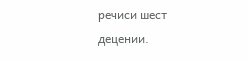речиси шест децении.